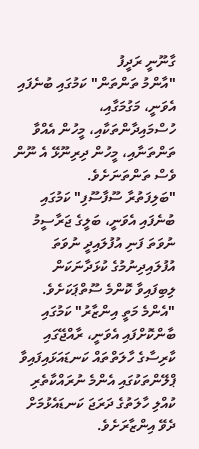ގާނޫނީ ރަދީފު
"އާންމު ތަންތަން" ކަމުގައި ބުނެފައި އެވަނީ، މަގުމަގާއި، ހުސްމައިދާންތަކާއި، މީހުން އެއްވާ ތަންތަނާއި، މީހުން ދިރިނޫޅޭ އެ ނޫން ވެސް ތަންތަނަށެވެ.
"ބަލިފަތުރާ ސޫފާސޫފި" ކަމުގައި ބުނެފައި އެވަނީ، ބަލީގެ ޖަރާސީމު ނުވަތަ ފަނި އުފުލައިދީ ނުވަތަ އުފުލައިދިނުމުގެ ކުޅަދާނަކަން ލިބިފައިވާ ކޮންމެ ސޫތްޕަކަށެވެ.
"އެންމެ މަތީ އިންޒާރު" ކަމުގައި ބާންކޮށްފައި އެވަނީ، ރާއްޖޭގައި ކާރިސާގެ ހާލަތްތައް ކަނޑައަޅައިފައިވާ ޕްލޭންތަކުގައި އެންމެ ނުރައްކާތެރި ކުއްލި ހާލަތުގެ ދަރަޖަ ކަނޑައެޅުމަށް ދެވޭ އިންޒާރަށެވެ.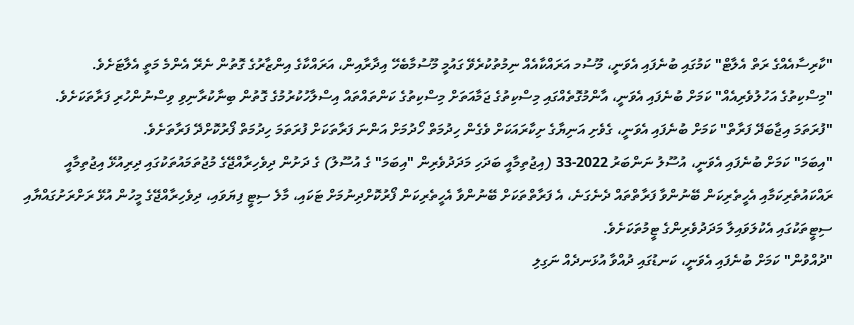"ކާރިސާއެއްގެ ރަތް އެލާޓް" ކަމުގައި ބުނެފައި އެވަނީ، މޫސުމ އަރައްކާއެއް ނިމުތުކުރެވޭ ގައުމީ މޫސުމާބެހޭ އިދާރާއިން، އަރައްކާގެ އިންޒާރުގެ ގޮތުން ނެރޭ އެންމެ މަތީ އެލާޓަށެވެ.
"މިސްކިތުގެ އަހުލުވެރިއެއް" ކަމަށް ބުނެފައި އެވަނީ، އާންމުގޮތެއްގައި މިސްކިތުގެ ޖަމާއަތަށް މިސްކިތުގެ ކަންތައްތައް އިސްލާހުކުރުމުގެ ގޮތުން ބިނާކުރާނިވި ވިސްނުންހުރި ފަރާތަކަށެވެ.
"ފުރަތަމަ އިޖާބަދޭ ފަރާތް" ކަމަށް ބުނެފައި އެވަނީ، ގެވެށި އަނިޔާގެ ށިކާރައަކަށް ވެގެން ހިދުމަތް ހޯދުމަށް އަންނަ ފަރާތަކަށް ފުރަތަމަ ހިދުމަތް ފޯރުކޮށްދޭ ފަރާތަށެވެ.
"އިބަމަ" ކަމަށް ބުނެފައި އެވަނީ، އުސޫލު ނަންބަރު 2022-33 (އިޖުތިމާއީ ބަދަހި މަދަދުވެރިން "އިބަމަ" ގެ އުސޫލު) ގެ ދަށުން ދިވެހިރާއްޖޭގެ މުޖުތަމައުތަކުގައި ދިރިއުޅޭ އިޖުތިމާއީ ރައްކައުތެރިކަމާއި އެހީތެރިކަން ބޭނުންވާ ފަރާތްތައް ދެނެގަނެ، އެ ފަރާތްތަކަށް ބޭނުންވާ އެހީތެރިކަން ފޯރުކޮށްދިނުމަށް ޓަކައި، މާލެ ސިޓީ ފިޔަވައި، ދިވެހިރާއްޖޭގެ މީހުން އުޅޭ ރަށްރަށުގައްޔާއި ސިޓީތަކުގައި އެކުލަވައިލާ މަދަދުވެރިންގެ ޓީމުތަކަށެވެ.
"ދުއްވުން" ކަމަށް ބުނެފައި އެވަނީ، ކަނޑުގައި ދުއްވާ އުޅަނދެއް ނަގިލި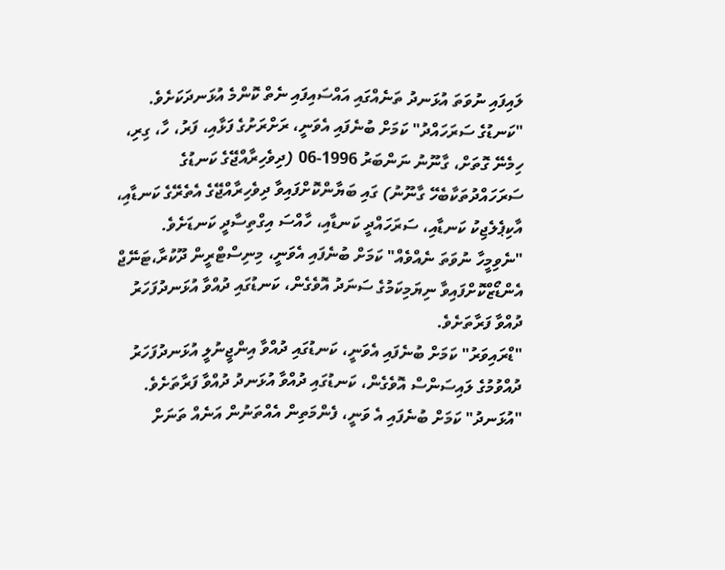ލައިފައި ނުވަތަ އުޅަނދު ތަނެއްގައި އައްސައިފައި ނެތް ކޮންމެ އުޅަނދަކަށެވެ.
"ކަނޑުގެ ސަރަހައްދު" ކަމަށް ބުނެފައި އެވަނީ، ރަށްރަށުގެ ފަޅާއި، ފަރު، ހާ، ގިރި، ހިމެނޭ ގޮތަށް، ގާނޫނު ނަންބަރު 1996-06 (ދިވެހިރާއްޖޭގެ ކަނޑުގެ ސަރަހައްދުތަކާބެހޭ ގާނޫނު) ގައި ބަޔާންކޮށްފައިވާ ދިވެހިރާއްޖޭގެ އެތެރޭގެ ކަނޑާއި، އާކިޕެލެޖިކު ކަނޑާއި، ސަރަހައްދީ ކަނޑާއި، ހާއްސަ އިގްތިސާދީ ކަނޑަށެވެ.
"ނެވިމީހާ ނުވަތަ ނެއްވެއް" ކަމަށް ބުނެފައި އެވަނީ، މިނިސްޓްރީން ދޫކުރާ،ޓަނޭޖް އެންޑޯޒްކޮށްފައިވާ ނިޔަމިކަމުގެ ސަނަދު އޮވެގެން، ކަނޑުގައި ދުއްވާ އުޅަނދުފަހަރު ދުއްވާ ފަރާތަށެވެ.
"ޑްރައިވަރު" ކަމަށް ބުނެފައި އެވަނީ، ކަނޑުގައި ދުއްވާ އިންޖީނުލީ އުޅަނދުފަހަރު ދުއްވުމުގެ ލައިސަންސް އޮވެގެން، ކަނޑުގައި ދުއްވާ އުޅަނދު ދުއްވާ ފަރާތަށެވެ.
"އުޅަނދު" ކަމަށް ބުނެފައި އެ ވަނީ، ފެންމަތިން އެއްތަނުން އަނެއް ތަނަށް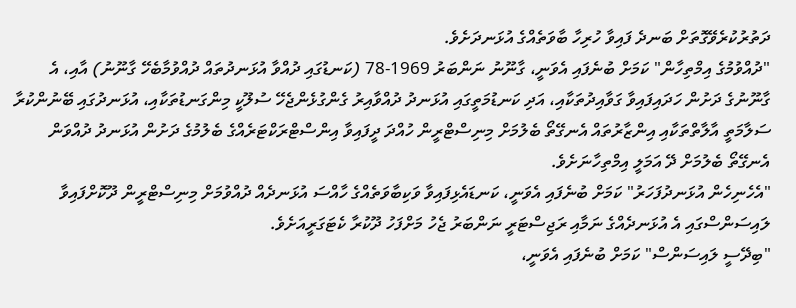ދަތުރުކުރެވޭގޮތަށް ބަނދެ ފައިވާ ހުރިހާ ބާވަތެއްގެ އުޅަނދަށެވެ.
"ދުއްވުމުގެ އިމްތިހާން" ކަމަށް ބުނެފައި އެވަނީ، ގާނޫނު ނަންބަރު 1969-78 (ކަނޑުގައި ދުއްވާ އުޅަނދުތައް ދުއްވުމާބެހޭ ގާނޫނު) އާއި، އެ ގާނޫނުގެ ދަށުން ހަދައިފައިވާ ގަވާއިދުތަކާއި، އަދި ކަނޑުމަތީގައި އުޅަނދު ދުއްވާއިރު ގެންގުޅެންޖެހޭ ސުލޫކީ މިންގަނޑުތަކާއި، އުޅަނދުގައި ބޭނުންކުރާ ސަލާމަތީ އާލާތްތަކާއި އިންޒާރުތައް އެނގޭތޯ ބެލުމަށް މިނިސްޓްރީން ހުއްދަ ދީފައިވާ އިންސްޓްރަކްޓަރެއްގެ ބެލުމުގެ ދަށުން އުޅަނދު ދުއްވަން އެނގޭތޯ ބެލުމަށް ދޭ އަމަލީ އިމްތިހާނަށެވެ.
"އެހެނިހެން އުޅަނދުފަހަރު" ކަމަށް ބުނެފައި އެވަނީ، ކަނޑައެޅިފައިވާ ވަކިބާވަތެއްގެ ހާއްސަ އުޅަނދެއް ދުއްވުމަށް މިނިސްޓްރީން ދޫކޮށްފައިވާ ލައިސަންސްގައި އެ އުޅަނދެއްގެ ނަމާއި ރަޖިސްޓަރީ ނަންބަރު ޖެހު މަށްފަހު ދޫކުރާ ކެޓަގަރީއަށެވެ.
"ބިދޭސީ ލައިސަންސް" ކަމަށް ބުނެފައި އެވަނީ،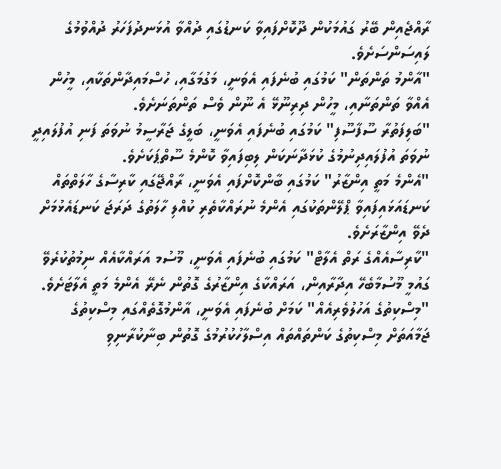ރާއްޖެއިން ބޭރު ގައުމަކުން ދޫކޮށްފައިވާ ކަނޑުގައި ދުއްވާ އުޅަނދުފަހަރު ދުއްވުމުގެ ލައިސަންސަށެވެ.
"އާންމު ތަންތަން" ކަމުގައި ބުނެފައި އެވަނީ، މަގުމަގާއި، ހުސްމައިދާންތަކާއި، މީހުން އެއްވާ ތަންތަނާއި، މީހުން ދިރިނޫޅޭ އެ ނޫން ވެސް ތަންތަނަށެވެ.
"ބަލިފަތުރާ ސޫފާސޫފި" ކަމުގައި ބުނެފައި އެވަނީ، ބަލީގެ ޖަރާސީމު ނުވަތަ ފަނި އުފުލައިދީ ނުވަތަ އުފުލައިދިނުމުގެ ކުޅަދާނަކަން ލިބިފައިވާ ކޮންމެ ސޫތްޕަކަށެވެ.
"އެންމެ މަތީ އިންޒާރު" ކަމުގައި ބާންކޮށްފައި އެވަނީ، ރާއްޖޭގައި ކާރިސާގެ ހާލަތްތައް ކަނޑައަޅައިފައިވާ ޕްލޭންތަކުގައި އެންމެ ނުރައްކާތެރި ކުއްލި ހާލަތުގެ ދަރަޖަ ކަނޑައެޅުމަށް ދެވޭ އިންޒާރަށެވެ.
"ކާރިސާއެއްގެ ރަތް އެލާޓް" ކަމުގައި ބުނެފައި އެވަނީ، މޫސުމ އަރައްކާއެއް ނިމުތުކުރެވޭ ގައުމީ މޫސުމާބެހޭ އިދާރާއިން، އަރައްކާގެ އިންޒާރުގެ ގޮތުން ނެރޭ އެންމެ މަތީ އެލާޓަށެވެ.
"މިސްކިތުގެ އަހުލުވެރިއެއް" ކަމަށް ބުނެފައި އެވަނީ، އާންމުގޮތެއްގައި މިސްކިތުގެ ޖަމާއަތަށް މިސްކިތުގެ ކަންތައްތައް އިސްލާހުކުރުމުގެ ގޮތުން ބިނާކުރާނިވި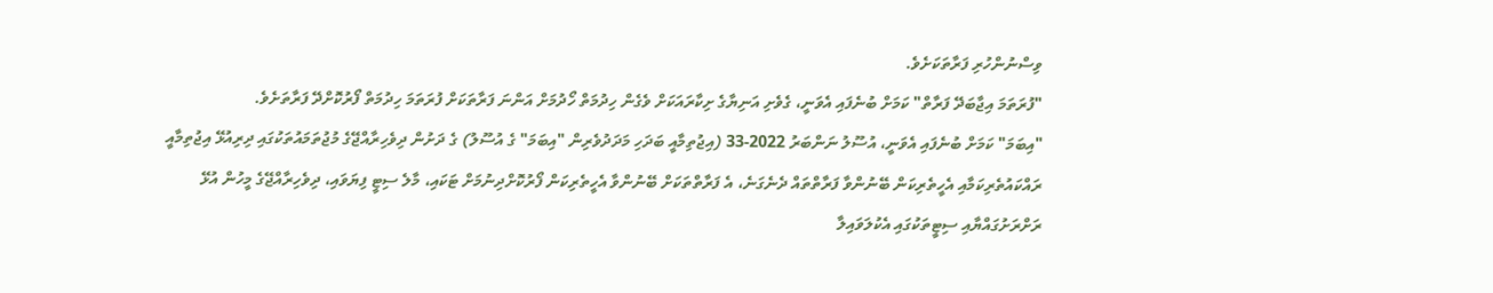ވިސްނުންހުރި ފަރާތަކަށެވެ.
"ފުރަތަމަ އިޖާބަދޭ ފަރާތް" ކަމަށް ބުނެފައި އެވަނީ، ގެވެށި އަނިޔާގެ ށިކާރައަކަށް ވެގެން ހިދުމަތް ހޯދުމަށް އަންނަ ފަރާތަކަށް ފުރަތަމަ ހިދުމަތް ފޯރުކޮށްދޭ ފަރާތަށެވެ.
"އިބަމަ" ކަމަށް ބުނެފައި އެވަނީ، އުސޫލު ނަންބަރު 2022-33 (އިޖުތިމާއީ ބަދަހި މަދަދުވެރިން "އިބަމަ" ގެ އުސޫލު) ގެ ދަށުން ދިވެހިރާއްޖޭގެ މުޖުތަމައުތަކުގައި ދިރިއުޅޭ އިޖުތިމާއީ ރައްކައުތެރިކަމާއި އެހީތެރިކަން ބޭނުންވާ ފަރާތްތައް ދެނެގަނެ، އެ ފަރާތްތަކަށް ބޭނުންވާ އެހީތެރިކަން ފޯރުކޮށްދިނުމަށް ޓަކައި، މާލެ ސިޓީ ފިޔަވައި، ދިވެހިރާއްޖޭގެ މީހުން އުޅޭ ރަށްރަށުގައްޔާއި ސިޓީތަކުގައި އެކުލަވައިލާ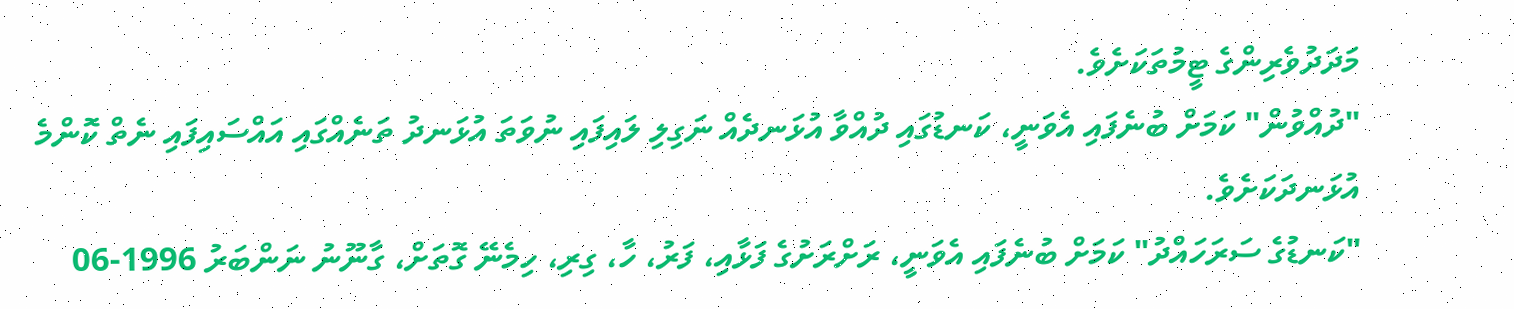މަދަދުވެރިންގެ ޓީމުތަކަށެވެ.
"ދުއްވުން" ކަމަށް ބުނެފައި އެވަނީ، ކަނޑުގައި ދުއްވާ އުޅަނދެއް ނަގިލި ލައިފައި ނުވަތަ އުޅަނދު ތަނެއްގައި އައްސައިފައި ނެތް ކޮންމެ އުޅަނދަކަށެވެ.
"ކަނޑުގެ ސަރަހައްދު" ކަމަށް ބުނެފައި އެވަނީ، ރަށްރަށުގެ ފަޅާއި، ފަރު، ހާ، ގިރި، ހިމެނޭ ގޮތަށް، ގާނޫނު ނަންބަރު 1996-06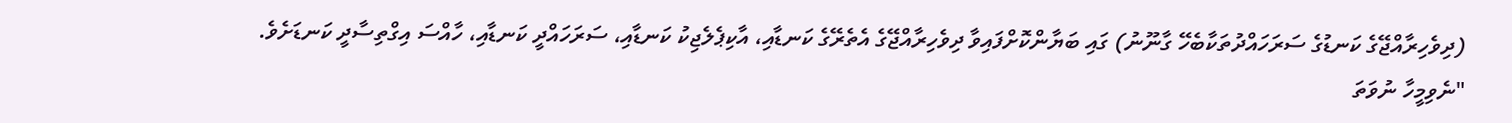(ދިވެހިރާއްޖޭގެ ކަނޑުގެ ސަރަހައްދުތަކާބެހޭ ގާނޫނު) ގައި ބަޔާންކޮށްފައިވާ ދިވެހިރާއްޖޭގެ އެތެރޭގެ ކަނޑާއި، އާކިޕެލެޖިކު ކަނޑާއި، ސަރަހައްދީ ކަނޑާއި، ހާއްސަ އިގްތިސާދީ ކަނޑަށެވެ.
"ނެވިމީހާ ނުވަތަ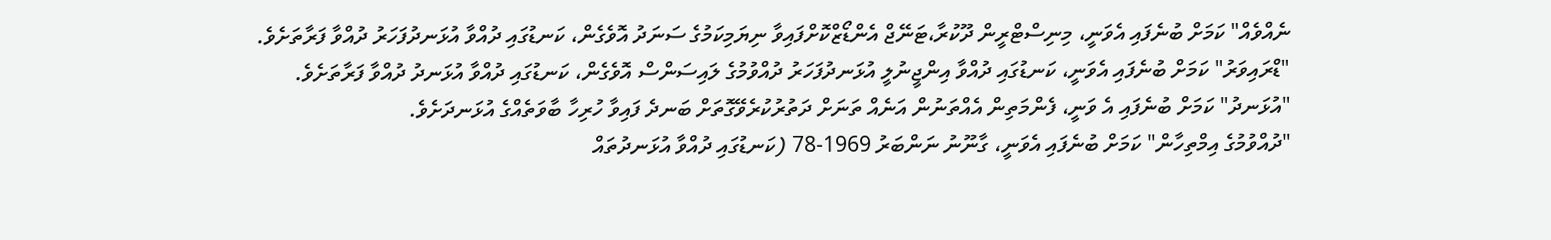ނެއްވެއް" ކަމަށް ބުނެފައި އެވަނީ، މިނިސްޓްރީން ދޫކުރާ،ޓަނޭޖް އެންޑޯޒްކޮށްފައިވާ ނިޔަމިކަމުގެ ސަނަދު އޮވެގެން، ކަނޑުގައި ދުއްވާ އުޅަނދުފަހަރު ދުއްވާ ފަރާތަށެވެ.
"ޑްރައިވަރު" ކަމަށް ބުނެފައި އެވަނީ، ކަނޑުގައި ދުއްވާ އިންޖީނުލީ އުޅަނދުފަހަރު ދުއްވުމުގެ ލައިސަންސް އޮވެގެން، ކަނޑުގައި ދުއްވާ އުޅަނދު ދުއްވާ ފަރާތަށެވެ.
"އުޅަނދު" ކަމަށް ބުނެފައި އެ ވަނީ، ފެންމަތިން އެއްތަނުން އަނެއް ތަނަށް ދަތުރުކުރެވޭގޮތަށް ބަނދެ ފައިވާ ހުރިހާ ބާވަތެއްގެ އުޅަނދަށެވެ.
"ދުއްވުމުގެ އިމްތިހާން" ކަމަށް ބުނެފައި އެވަނީ، ގާނޫނު ނަންބަރު 1969-78 (ކަނޑުގައި ދުއްވާ އުޅަނދުތައް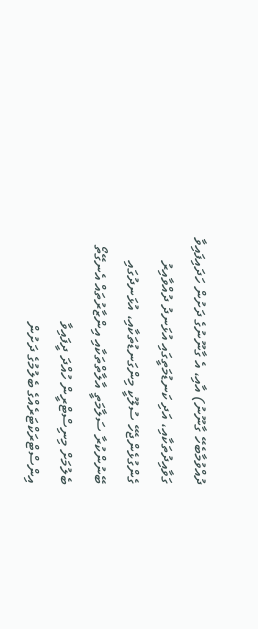ދުއްވުމާބެހޭ ގާނޫނު) އާއި، އެ ގާނޫނުގެ ދަށުން ހަދައިފައިވާ ގަވާއިދުތަކާއި، އަދި ކަނޑުމަތީގައި އުޅަނދު ދުއްވާއިރު ގެންގުޅެންޖެހޭ ސުލޫކީ މިންގަނޑުތަކާއި، އުޅަނދުގައި ބޭނުންކުރާ ސަލާމަތީ އާލާތްތަކާއި އިންޒާރުތައް އެނގޭތޯ ބެލުމަށް މިނިސްޓްރީން ހުއްދަ ދީފައިވާ އިންސްޓްރަކްޓަރެއްގެ ބެލުމުގެ ދަށުން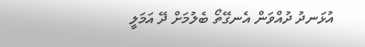އުޅަނދު ދުއްވަން އެނގޭތޯ ބެލުމަށް ދޭ އަމަލީ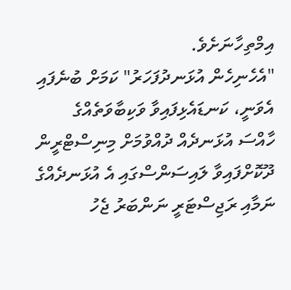އިމްތިހާނަށެވެ.
"އެހެނިހެން އުޅަނދުފަހަރު" ކަމަށް ބުނެފައި އެވަނީ، ކަނޑައެޅިފައިވާ ވަކިބާވަތެއްގެ ހާއްސަ އުޅަނދެއް ދުއްވުމަށް މިނިސްޓްރީން ދޫކޮށްފައިވާ ލައިސަންސްގައި އެ އުޅަނދެއްގެ ނަމާއި ރަޖިސްޓަރީ ނަންބަރު ޖެހު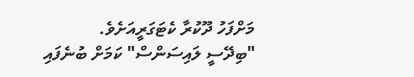މަށްފަހު ދޫކުރާ ކެޓަގަރީއަށެވެ.
"ބިދޭސީ ލައިސަންސް" ކަމަށް ބުނެފައި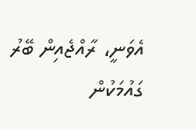އެވަނީ، ރާއްޖެއިން ބޭރު ގައުމަކުން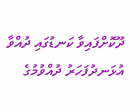ދޫކޮށްފައިވާ ކަނޑުގައި ދުއްވާ އުޅަނދުފަހަރު ދުއްވުމުގެ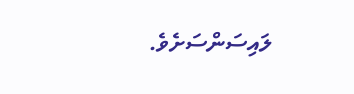ލައިސަންސަށެވެ.